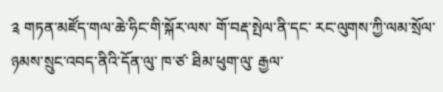༉ གཏན་མཛོད་གལ་ཆེ་ཧིང་གི་སྐོར་ལས་ གོ་བརྡ་སྤེལ་ནི་དང་ རང་ལུགས་ཀྱི་ལམ་སྲོལ་ ཉམས་སྲུང་འབད་ནིའི་དོན་ལུ་ ཁ་ཙ་ ཐིམ་ཕུག་ལུ་ རྒྱལ་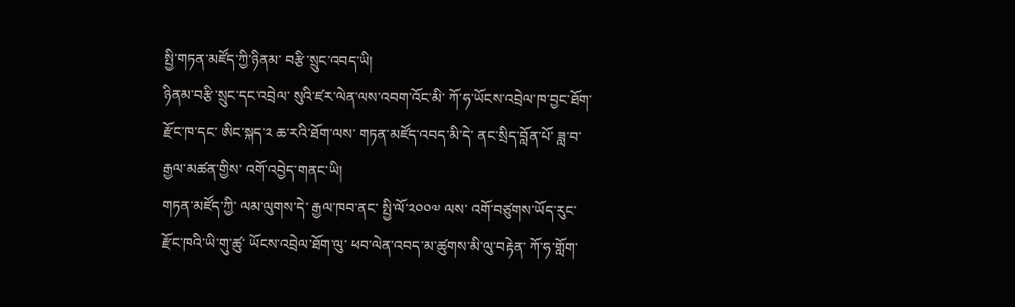སྤྱི་གཏན་མཛོད་ཀྱི་ཉིནམ་ བརྩི་སྲུང་འབད་ཡི།
ཉིནམ་བརྩི་སྲུང་དང་འབྲེལ་ སུའི་ཛར་ལེན་ལས་འབག་འོང་མི་ ཀོ་ཧ་ཡོངས་འབྲེལ་ཁ་བྱང་ཐོག་ རྫོང་ཁ་དང་ ཨིང་སྐད་༢ ཆ་རའི་ཐོག་ལས་ གཏན་མཛོད་འབད་མི་དེ་ ནང་སྲིད་བློན་པོ་ ཟླ་བ་རྒྱལ་མཚན་གྱིས་ འགོ་འབྱེད་གནང་ཡི།
གཏན་མཛོད་ཀྱི་ ལམ་ལུགས་དེ་ རྒྱལ་ཁབ་ནང་ སྤྱི་ལོ་༢༠༠༧ ལས་ འགོ་བཙུགས་ཡོད་རུང་ རྫོང་ཁའི་ཡི་གུ་ཚུ་ ཡོངས་འབྲེལ་ཐོག་ལུ་ ཕབ་ལེན་འབད་མ་ཚུགས་མི་ལུ་བརྟེན་ ཀོ་ཧ་གློག་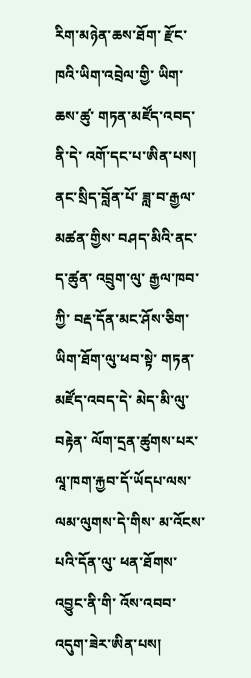རིག་མཉེན་ཆས་ཐོག་ རྫོང་ཁའི་ཡིག་འབྲེལ་གྱི་ ཡིག་ཆས་ཚུ་ གཏན་མཛོད་འབད་ནི་དེ་ འགོ་དང་པ་ཨིན་པས།
ནང་སྲིད་བློན་པོ་ ཟླ་བ་རྒྱལ་མཚན་གྱིས་ བཤད་མིའི་ནང་ ད་ཚུན་ འབྲུག་ལུ་ རྒྱལ་ཁབ་ཀྱི་ བརྡ་དོན་མང་ཤོས་ཅིག་ ཡིག་ཐོག་ལུ་ཕབ་སྟེ་ གཏན་མཛོད་འབད་དེ་ མེད་མི་ལུ་བརྟེན་ ལོག་དྲན་ཚུགས་པར་ ལཱ་ཁག་རྐྱབ་དོ་ཡོདཔ་ལས་ ལམ་ལུགས་དེ་གིས་ མ་འོངས་པའི་དོན་ལུ་ ཕན་ཐོགས་འབྱུང་ནི་གི་ འོས་འབབ་འདུག་ཟེར་ཨིན་པས།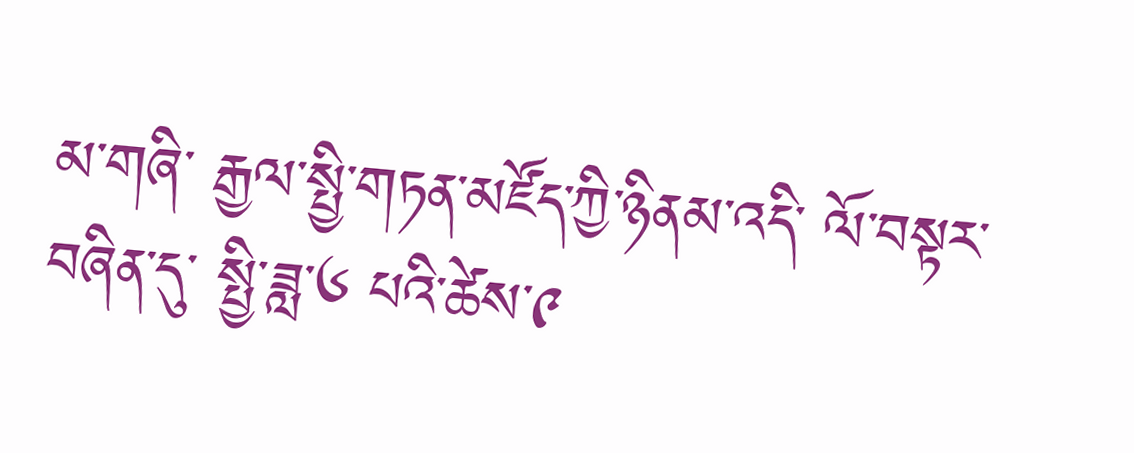མ་གཞི་ རྒྱལ་སྤྱི་གཏན་མཛོད་ཀྱི་ཉིནམ་འདི་ ལོ་བསྟར་བཞིན་དུ་ སྤྱི་ཟླ་༦ པའི་ཚེས་༩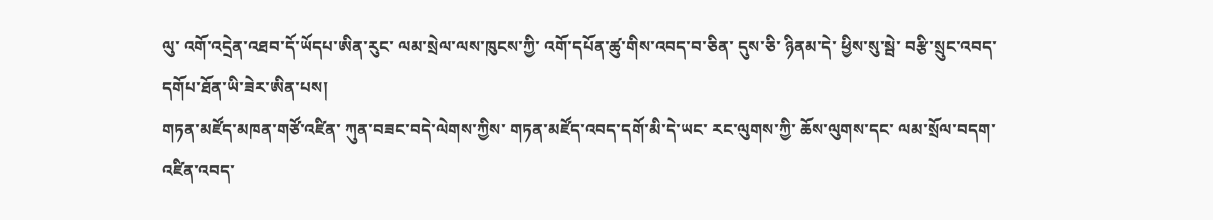ལུ་ འགོ་འདྲེན་འཐབ་དོ་ཡོདཔ་ཨིན་རུང་ ལམ་སྲེལ་ལས་ཁུངས་ཀྱི་ འགོ་དཔོན་ཚུ་གིས་འབད་བ་ཅིན་ དུས་ཅི་ ཉིནམ་དེ་ ཕྱིས་སུ་སྦེ་ བརྩི་སྲུང་འབད་དགོཔ་ཐོན་ཡི་ཟེར་ཨིན་པས།
གཏན་མཛོད་མཁན་གཙོ་འཛིན་ ཀུན་བཟང་བདེ་ལེགས་ཀྱིས་ གཏན་མཛོད་འབད་དགོ་མི་དེ་ཡང་ རང་ལུགས་ཀྱི་ ཆོས་ལུགས་དང་ ལམ་སྲོལ་བདག་འཛིན་འབད་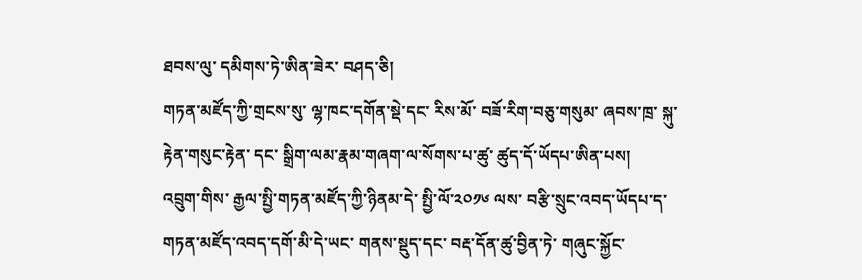ཐབས་ལུ་ དམིགས་ཏེ་ཨིན་ཟེར་ བཤད་ཅི།
གཏན་མཛོད་ཀྱི་གྲངས་སུ་ ལྷ་ཁང་དགོན་སྡེ་དང་ རིས་མོ་ བཟོ་རིག་བཅུ་གསུམ་ ཞབས་ཁྲ་ སྐུ་རྟེན་གསུང་རྟེན་ དང་ སྒྲིག་ལམ་རྣམ་གཞག་ལ་སོགས་པ་ཚུ་ ཚུད་དོ་ཡོདཔ་ཨིན་པས།
འབྲུག་གིས་ རྒྱལ་སྤྱི་གཏན་མཛོད་ཀྱི་ཉིནམ་དེ་ སྤྱི་ལོ་༢༠༡༦ ལས་ བརྩི་སྲུང་འབད་ཡོདཔ་ད་ གཏན་མཛོད་འབད་དགོ་མི་དེ་ཡང་ གནས་སྡུད་དང་ བརྡ་དོན་ཚུ་བྱིན་ཏེ་ གཞུང་སྐྱོང་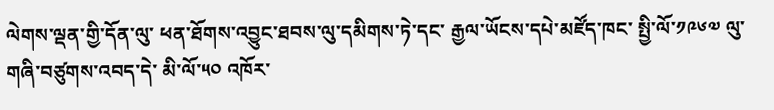ལེགས་ལྡན་གྱི་དོན་ལུ་ ཕན་ཐོགས་འབྱུང་ཐབས་ལུ་དམིགས་ཏེ་དང་ རྒྱལ་ཡོངས་དཔེ་མཛོད་ཁང་ སྤྱི་ལོ་༡༩༦༧ ལུ་ གཞི་བཙུགས་འབད་དེ་ མི་ལོ་༥༠ འཁོར་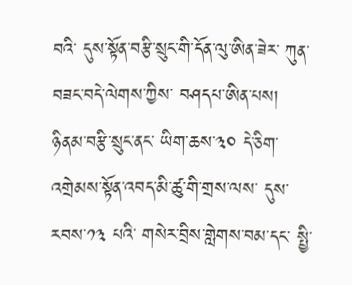བའི་ དུས་སྟོན་བརྩི་སྲུང་གི་དོན་ལུ་ཨིན་ཟེར་ ཀུན་བཟང་བདེ་ལེགས་ཀྱིས་ བཤདཔ་ཨིན་པས།
ཉིནམ་བརྩི་སྲུང་ནང་ ཡིག་ཆས་༣༠ དེ་ཅིག་ འགྲེམས་སྟོན་འབད་མི་ཚུ་གི་གྲས་ལས་ དུས་རབས་༡༣ པའི་ གསེར་བྲིས་གླེགས་བམ་དང་ སྤྱི་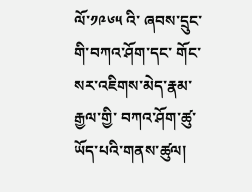ལོ་༡༩༦༥ འི་ ཞབས་དྲུང་གི་བཀའ་ཤོག་དང་ གོང་སར་འཇིགས་མེད་རྣམ་རྒྱལ་གྱི་ བཀའ་ཤོག་ཚུ་ཡོད་པའི་གནས་ཚུལ།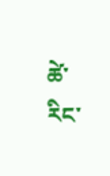ཚེ་རིང་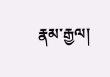རྣམ་རྒྱལ།